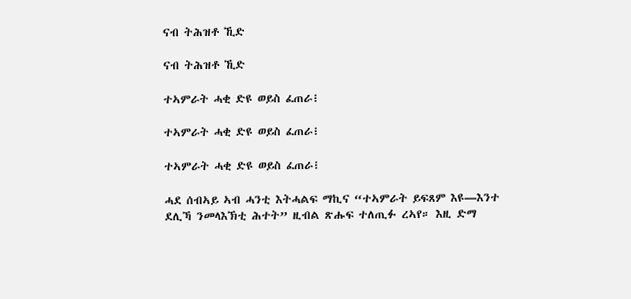ናብ ትሕዝቶ ኺድ

ናብ ትሕዝቶ ኺድ

ተኣምራት ሓቂ ድዩ ወይስ ፈጠራ፧

ተኣምራት ሓቂ ድዩ ወይስ ፈጠራ፧

ተኣምራት ሓቂ ድዩ ወይስ ፈጠራ፧

ሓደ ሰብኣይ ኣብ ሓንቲ እትሓልፍ ማኪና “ተኣምራት ይፍጸም እዩ—እንተ ደሊኻ ንመላእኽቲ ሕተት” ዚብል ጽሑፍ ተለጢፉ ረኣየ። እዚ ድማ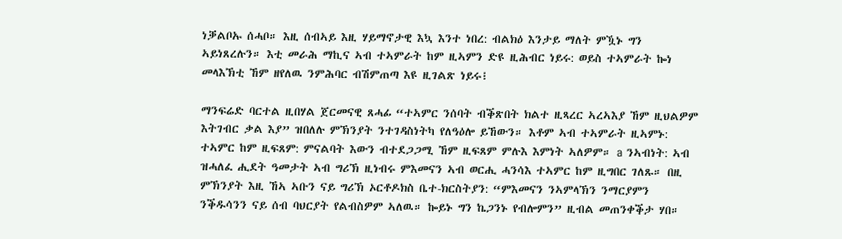ነቓልቦኡ ሰሓቦ። እዚ ሰብኣይ እዚ ሃይማኖታዊ እኳ እንተ ነበረ: ብልክዕ እንታይ ማለት ምዃኑ ግን ኣይነጸረሉን። እቲ መራሕ ማኪና ኣብ ተኣምራት ከም ዚኣምን ድዩ ዚሕብር ነይሩ: ወይስ ተኣምራት ኰነ መላእኽቲ ኸም ዘየለዉ ንምሕባር ብሽምጠጣ እዩ ዚገልጽ ነይሩ፧

ማንፍሬድ ባርተል ዚበሃል ጀርመናዊ ጸሓፊ “ተኣምር ንሰባት ብቕጽበት ክልተ ዚጻረር ኣረኣእያ ኸም ዚህልዎም እትገብር ቃል እያ” ዝበለሉ ምኽንያት ንተገዳስነትካ የለዓዕሎ ይኸውን። እቶም ኣብ ተኣምራት ዚኣምኑ: ተኣምር ከም ዚፍጸም: ምናልባት እውን ብተደጋጋሚ ኸም ዚፍጸም ምሉእ እምነት ኣለዎም። a ንኣብነት: ኣብ ዝሓለፈ ሒደት ዓመታት ኣብ ግሪኽ ዚነብሩ ምእመናን ኣብ ወርሒ ሓንሳእ ተኣምር ከም ዚግበር ገለጹ። በዚ ምኽንያት እዚ ኸኣ ኣቡን ናይ ግሪኽ ኦርቶዶክስ ቤተ-ክርስትያን: “ምእመናን ንኣምላኽን ንማርያምን ንቕዱሳንን ናይ ሰብ ባህርያት የልብስዎም ኣለዉ። ኰይኑ ግን ኬጋንኑ የብሎምን” ዚብል መጠንቀቕታ ሃበ።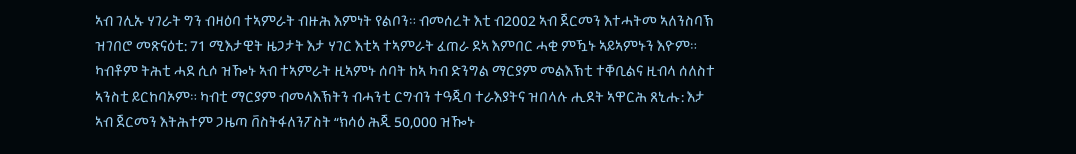ኣብ ገሊኡ ሃገራት ግን ብዛዕባ ተኣምራት ብዙሕ እምነት የልቦን። ብመሰረት እቲ ብ2002 ኣብ ጀርመን እተሓትመ ኣለንስባኽ ዝገበሮ መጽናዕቲ: 71 ሚእታዊት ዜጋታት እታ ሃገር እቲኣ ተኣምራት ፈጠራ ደኣ እምበር ሓቂ ምዃኑ ኣይኣምኑን እዮም። ካብቶም ትሕቲ ሓደ ሲሶ ዝዀኑ ኣብ ተኣምራት ዚኣምኑ ሰባት ከኣ ካብ ድንግል ማርያም መልእኽቲ ተቐቢልና ዚብላ ሰለስተ ኣንስቲ ይርከባኦም። ካብቲ ማርያም ብመላእኽትን ብሓንቲ ርግብን ተዓጂባ ተራእያትና ዝበላሉ ሒደት ኣዋርሕ ጸኒሑ: እታ ኣብ ጀርመን እትሕተም ጋዜጣ ቨስትፋለንፖስት “ክሳዕ ሕጂ 50,000 ዝዀኑ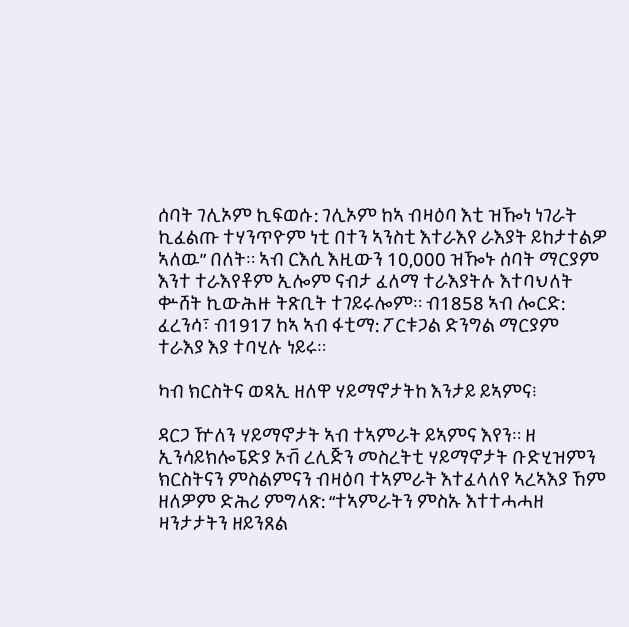ሰባት ገሊኦም ኪፍወሱ: ገሊኦም ከኣ ብዛዕባ እቲ ዝዀነ ነገራት ኪፈልጡ ተሃንጥዮም ነቲ በተን ኣንስቲ እተራእየ ራእያት ይከታተልዎ ኣለዉ” በለት። ኣብ ርእሲ እዚውን 10,000 ዝዀኑ ሰባት ማርያም እንተ ተራእየቶም ኢሎም ናብታ ፈለማ ተራእያትሉ እተባህለት ቍሸት ኪውሕዙ ትጽቢት ተገይሩሎም። ብ1858 ኣብ ሎርድ: ፈረንሳ፣ ብ1917 ከኣ ኣብ ፋቲማ: ፖርቱጋል ድንግል ማርያም ተራእያ እያ ተባሂሉ ነይሩ።

ካብ ክርስትና ወጻኢ ዘለዋ ሃይማኖታትከ እንታይ ይኣምና፧

ዳርጋ ዅለን ሃይማኖታት ኣብ ተኣምራት ይኣምና እየን። ዘ ኢንሳይክሎፔድያ ኦቭ ረሊጅን መስረትቲ ሃይማኖታት ቡድሂዝምን ክርስትናን ምስልምናን ብዛዕባ ተኣምራት እተፈላለየ ኣረኣእያ ኸም ዘለዎም ድሕሪ ምግላጽ: “ተኣምራትን ምስኡ እተተሓሓዘ ዛንታታትን ዘይንጸል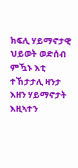ክፍሊ ሃይማኖታዊ ህይወት ወድሰብ ምዃኑ እቲ ተኸታታሊ ዛንታ እዘን ሃይማኖታት እዚኣተን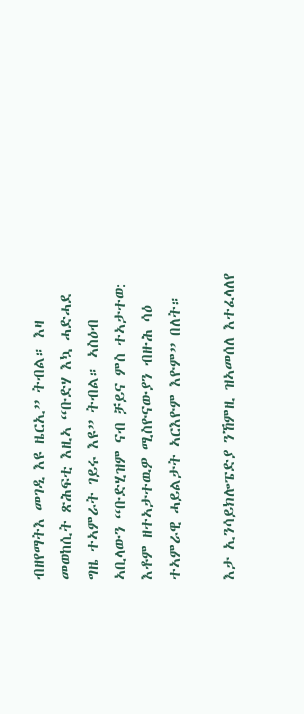ብዘየማትእ መገዲ እዩ ዜርኢ” ትብል። እዛ መወከሲት ጽሕፍቲ እዚኣ “ቡድሃ እኳ ሓድሓደ ግዜ ተኣምራት ገይሩ እዩ” ትብል። ኣስዕብ ኣቢላውን “ቡድሂዝም ናብ ቻይና ምስ ተኣታተወ: እቶም ዘተኣታተዉዎ ሚስዮናውያን ብዙሕ ሳዕ ተኣምራዊ ሓይልታት ኣርእዮም እዮም” በለት።

እታ ኢንሳይክሎፔድያ ንኸምዚ ዝኣመሰለ እተፈላለየ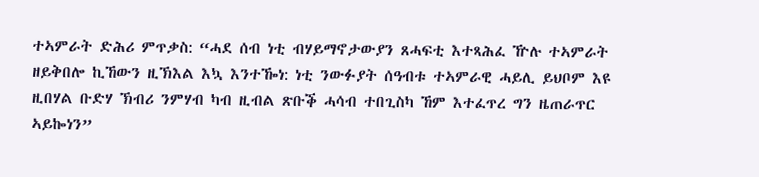ተኣምራት ድሕሪ ምጥቃስ: “ሓደ ሰብ ነቲ ብሃይማኖታውያን ጸሓፍቲ እተጻሕፈ ዅሉ ተኣምራት ዘይቅበሎ ኪኸውን ዚኽእል እኳ እንተዀነ: ነቲ ንውፉያት ሰዓብቱ ተኣምራዊ ሓይሊ ይህቦም እዩ ዚበሃል ቡድሃ ኽብሪ ንምሃብ ካብ ዚብል ጽቡቕ ሓሳብ ተበጊስካ ኸም እተፈጥረ ግን ዜጠራጥር ኣይኰነን”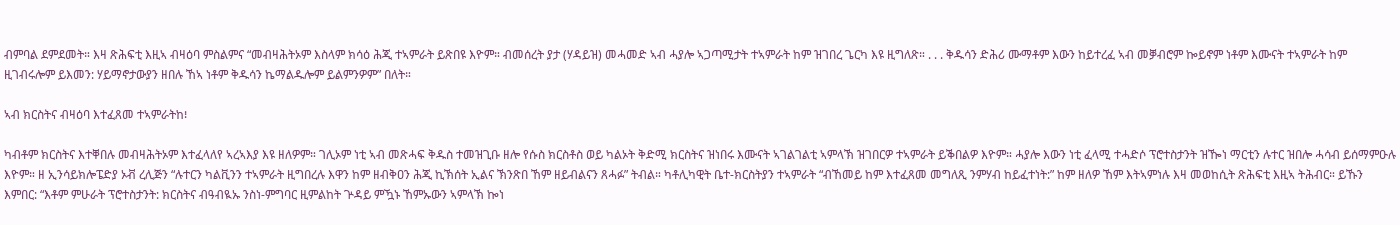ብምባል ደምደመት። እዛ ጽሕፍቲ እዚኣ ብዛዕባ ምስልምና “መብዛሕትኦም እስላም ክሳዕ ሕጂ ተኣምራት ይጽበዩ እዮም። ብመሰረት ያታ (ሃዳይዝ) መሓመድ ኣብ ሓያሎ ኣጋጣሚታት ተኣምራት ከም ዝገበረ ጌርካ እዩ ዚግለጽ። . . . ቅዱሳን ድሕሪ ሙማቶም እውን ከይተረፈ ኣብ መቓብሮም ኰይኖም ነቶም እሙናት ተኣምራት ከም ዚገብሩሎም ይእመን: ሃይማኖታውያን ዘበሉ ኸኣ ነቶም ቅዱሳን ኬማልዱሎም ይልምንዎም” በለት።

ኣብ ክርስትና ብዛዕባ እተፈጸመ ተኣምራትከ፧

ካብቶም ክርስትና እተቐበሉ መብዛሕትኦም እተፈላለየ ኣረኣእያ እዩ ዘለዎም። ገሊኦም ነቲ ኣብ መጽሓፍ ቅዱስ ተመዝጊቡ ዘሎ የሱስ ክርስቶስ ወይ ካልኦት ቅድሚ ክርስትና ዝነበሩ እሙናት ኣገልገልቲ ኣምላኽ ዝገበርዎ ተኣምራት ይቕበልዎ እዮም። ሓያሎ እውን ነቲ ፈላሚ ተሓድሶ ፕሮተስታንት ዝዀነ ማርቲን ሉተር ዝበሎ ሓሳብ ይሰማምዑሉ እዮም። ዘ ኢንሳይክሎፔድያ ኦቭ ረሊጅን “ሉተርን ካልቪንን ተኣምራት ዚግበረሉ እዋን ከም ዘብቅዐን ሕጂ ኪኽሰት ኢልና ኽንጽበ ኸም ዘይብልናን ጸሓፉ” ትብል። ካቶሊካዊት ቤተ-ክርስትያን ተኣምራት “ብኸመይ ከም እተፈጸመ መግለጺ ንምሃብ ከይፈተነት:” ከም ዘለዎ ኸም እትኣምነሉ እዛ መወከሲት ጽሕፍቲ እዚኣ ትሕብር። ይኹን እምበር: “እቶም ምሁራት ፕሮተስታንት: ክርስትና ብዓብዪኡ ንስነ-ምግባር ዚምልከት ጕዳይ ምዃኑ ኸምኡውን ኣምላኽ ኰነ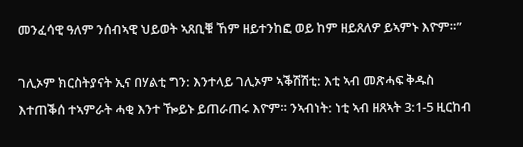መንፈሳዊ ዓለም ንሰብኣዊ ህይወት ኣጸቢቑ ኸም ዘይተንከፎ ወይ ከም ዘይጸለዎ ይኣምኑ እዮም።”

ገሊኦም ክርስትያናት ኢና በሃልቲ ግን: እንተላይ ገሊኦም ኣቕሽሽቲ: እቲ ኣብ መጽሓፍ ቅዱስ እተጠቕሰ ተኣምራት ሓቂ እንተ ዀይኑ ይጠራጠሩ እዮም። ንኣብነት: ነቲ ኣብ ዘጸኣት 3:1-5 ዚርከብ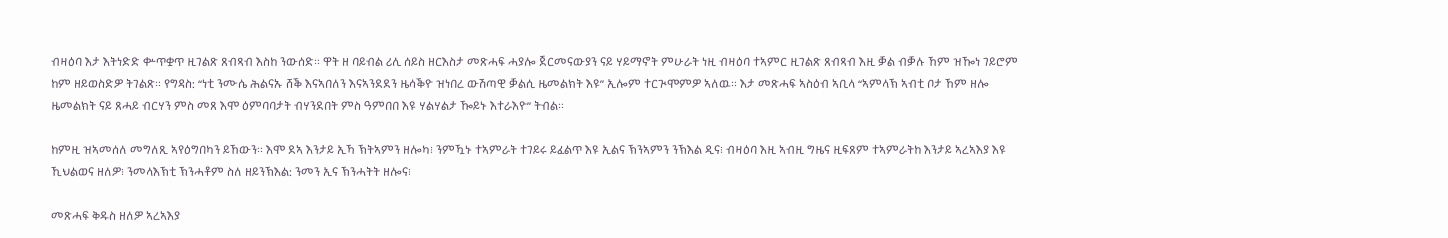ብዛዕባ እታ እትነድድ ቍጥቋጥ ዚገልጽ ጸብጻብ እስከ ንውሰድ። ዋት ዘ ባይብል ሪሊ ሰይስ ዘርእስታ መጽሓፍ ሓያሎ ጀርመናውያን ናይ ሃይማኖት ምሁራት ነዚ ብዛዕባ ተኣምር ዚገልጽ ጸብጻብ እዚ ቓል ብቓሉ ኸም ዝዀነ ገይሮም ከም ዘይወስድዎ ትገልጽ። የግዳስ: “ነቲ ንሙሴ ሕልናኡ ሸቕ እናኣበለን እናኣንደደን ዜሳቕዮ ዝነበረ ውሽጣዊ ቓልሲ ዜመልክት እዩ” ኢሎም ተርጒሞምዎ ኣለዉ። እታ መጽሓፍ ኣስዕብ ኣቢላ “ኣምላኽ ኣብቲ ቦታ ኸም ዘሎ ዜመልክት ናይ ጸሓይ ብርሃን ምስ መጸ እሞ ዕምባባታት ብሃንደበት ምስ ዓምበበ እዩ ሃልሃልታ ዀይኑ እተራእዮ” ትብል።

ከምዚ ዝኣመሰለ መግለጺ ኣየዕግበካን ይኸውን። እሞ ደኣ እንታይ ኢኻ ኽትኣምን ዘሎካ፧ ንምዃኑ ተኣምራት ተገይሩ ይፈልጥ እዩ ኢልና ኽንኣምን ንኽእል ዲና፧ ብዛዕባ እዚ ኣብዚ ግዜና ዚፍጸም ተኣምራትከ እንታይ ኣረኣእያ እዩ ኺህልወና ዘለዎ፧ ንመላእኽቲ ኽንሓቶም ስለ ዘይንኽእል: ንመን ኢና ኽንሓትት ዘሎና፧

መጽሓፍ ቅዱስ ዘለዎ ኣረኣእያ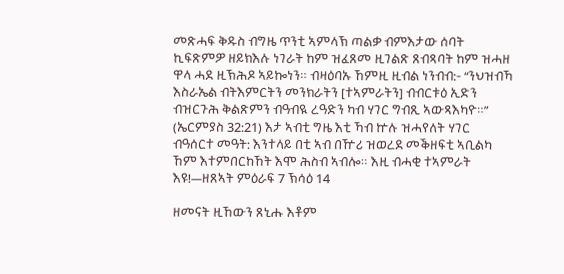መጽሓፍ ቅዱስ ብግዜ ጥንቲ ኣምላኽ ጣልቃ ብምእታው ሰባት ኪፍጽምዎ ዘይክእሉ ነገራት ከም ዝፈጸመ ዚገልጽ ጸብጻባት ከም ዝሓዘ ዋላ ሓደ ዚኽሕዶ ኣይኰነን። ብዛዕባኡ ኸምዚ ዚብል ነንብብ:- “ንህዝብኻ እስራኤል ብትእምርትን መንክራትን [ተኣምራትን] ብብርቱዕ ኢድን ብዝርጉሕ ቅልጽምን ብዓብዪ ረዓድን ካብ ሃገር ግብጺ ኣውጻእካዮ።” (ኤርምያስ 32:21) እታ ኣብቲ ግዜ እቲ ኻብ ኵሉ ዝሓየለት ሃገር ብዓሰርተ መዓት: እንተላይ በቲ ኣብ በዅሪ ዝወረደ መቕዘፍቲ ኣቢልካ ኸም እተምበርከኸት እሞ ሕስብ ኣብሎ። እዚ ብሓቂ ተኣምራት እዩ!—ዘጸኣት ምዕራፍ 7 ኽሳዕ 14

ዘመናት ዚኸውን ጸኒሑ እቶም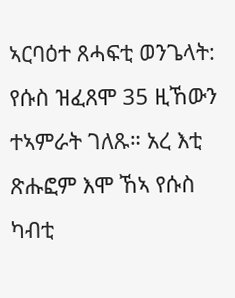ኣርባዕተ ጸሓፍቲ ወንጌላት: የሱስ ዝፈጸሞ 35 ዚኸውን ተኣምራት ገለጹ። አረ እቲ ጽሑፎም እሞ ኸኣ የሱስ ካብቲ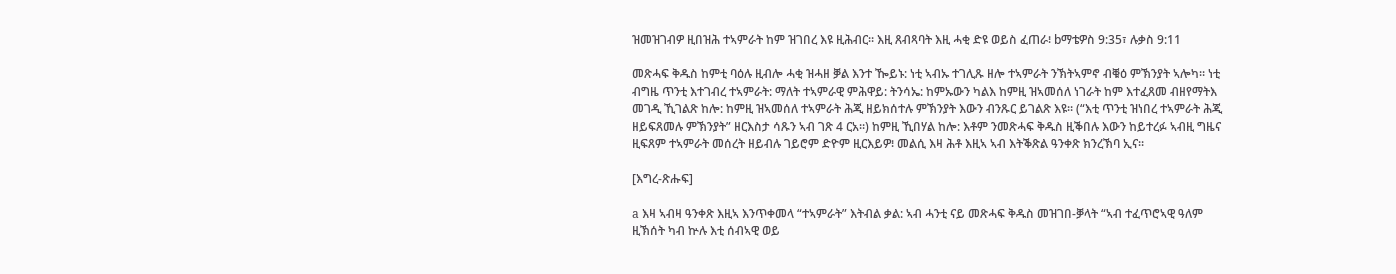ዝመዝገብዎ ዚበዝሕ ተኣምራት ከም ዝገበረ እዩ ዚሕብር። እዚ ጸብጻባት እዚ ሓቂ ድዩ ወይስ ፈጠራ፧ bማቴዎስ 9:35፣ ሉቃስ 9:11

መጽሓፍ ቅዱስ ከምቲ ባዕሉ ዚብሎ ሓቂ ዝሓዘ ቓል እንተ ዀይኑ: ነቲ ኣብኡ ተገሊጹ ዘሎ ተኣምራት ንኽትኣምኖ ብቑዕ ምኽንያት ኣሎካ። ነቲ ብግዜ ጥንቲ እተገብረ ተኣምራት: ማለት ተኣምራዊ ምሕዋይ: ትንሳኤ: ከምኡውን ካልእ ከምዚ ዝኣመሰለ ነገራት ከም እተፈጸመ ብዘየማትእ መገዲ ኺገልጽ ከሎ: ከምዚ ዝኣመሰለ ተኣምራት ሕጂ ዘይክሰተሉ ምኽንያት እውን ብንጹር ይገልጽ እዩ። (“እቲ ጥንቲ ዝነበረ ተኣምራት ሕጂ ዘይፍጸመሉ ምኽንያት” ዘርእስታ ሳጹን ኣብ ገጽ 4 ርአ።) ከምዚ ኺበሃል ከሎ: እቶም ንመጽሓፍ ቅዱስ ዚቕበሉ እውን ከይተረፉ ኣብዚ ግዜና ዚፍጸም ተኣምራት መሰረት ዘይብሉ ገይሮም ድዮም ዚርእይዎ፧ መልሲ እዛ ሕቶ እዚኣ ኣብ እትቕጽል ዓንቀጽ ክንረኽባ ኢና።

[እግረ-ጽሑፍ]

a እዛ ኣብዛ ዓንቀጽ እዚኣ እንጥቀመላ “ተኣምራት” እትብል ቃል: ኣብ ሓንቲ ናይ መጽሓፍ ቅዱስ መዝገበ-ቓላት “ኣብ ተፈጥሮኣዊ ዓለም ዚኽሰት ካብ ኵሉ እቲ ሰብኣዊ ወይ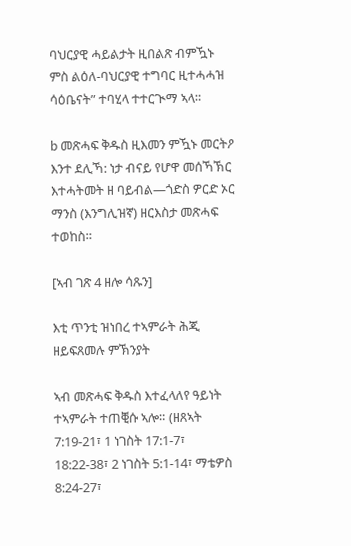ባህርያዊ ሓይልታት ዚበልጽ ብምዃኑ ምስ ልዕለ-ባህርያዊ ተግባር ዚተሓሓዝ ሳዕቤናት” ተባሂላ ተተርጒማ ኣላ።

b መጽሓፍ ቅዱስ ዚእመን ምዃኑ መርትዖ እንተ ደሊኻ: ነታ ብናይ የሆዋ መሰኻኽር እተሓትመት ዘ ባይብል—ጎድስ ዎርድ ኦር ማንስ (እንግሊዝኛ) ዘርእስታ መጽሓፍ ተወከስ።

[ኣብ ገጽ 4 ዘሎ ሳጹን]

እቲ ጥንቲ ዝነበረ ተኣምራት ሕጂ ዘይፍጸመሉ ምኽንያት

ኣብ መጽሓፍ ቅዱስ እተፈላለየ ዓይነት ተኣምራት ተጠቒሱ ኣሎ። (ዘጸኣት 7:19-21፣ 1 ነገስት 17:1-7፣ 18:22-38፣ 2 ነገስት 5:1-14፣ ማቴዎስ 8:24-27፣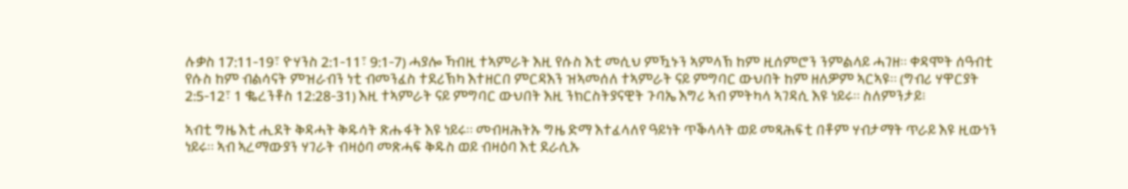ሉቃስ 17:11-19፣ ዮሃንስ 2:1-11፣ 9:1-7) ሓያሎ ኻብዚ ተኣምራት እዚ የሱስ እቲ መሲህ ምዃኑን ኣምላኽ ከም ዚሰምሮን ንምልላይ ሓገዘ። ቀዳሞት ሰዓብቲ የሱስ ከም ብልሳናት ምዝራብን ነቲ ብመንፈስ ተደሪኽካ እተዘርበ ምርዳእን ዝኣመሰለ ተኣምራት ናይ ምግባር ውህበት ከም ዘለዎም ኣርኣዩ። (ግብሪ ሃዋርያት 2:5-12፣ 1 ቈረንቶስ 12:28-31) እዚ ተኣምራት ናይ ምግባር ውህበት እዚ ንክርስትያናዊት ጉባኤ እግሪ ኣብ ምትካላ ኣገዳሲ እዩ ነይሩ። ስለምንታይ፧

ኣብቲ ግዜ እቲ ሒደት ቅዳሓት ቅዱሳት ጽሑፋት እዩ ነይሩ። መብዛሕትኡ ግዜ ድማ እተፈላለየ ዓይነት ጥቕላላት ወይ መጻሕፍቲ በቶም ሃብታማት ጥራይ እዩ ዚውነን ነይሩ። ኣብ ኣረማውያን ሃገራት ብዛዕባ መጽሓፍ ቅዱስ ወይ ብዛዕባ እቲ ደራሲኡ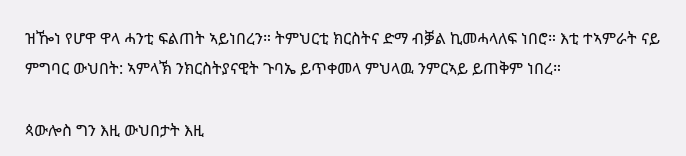ዝዀነ የሆዋ ዋላ ሓንቲ ፍልጠት ኣይነበረን። ትምህርቲ ክርስትና ድማ ብቓል ኪመሓላለፍ ነበሮ። እቲ ተኣምራት ናይ ምግባር ውህበት: ኣምላኽ ንክርስትያናዊት ጉባኤ ይጥቀመላ ምህላዉ ንምርኣይ ይጠቅም ነበረ።

ጳውሎስ ግን እዚ ውህበታት እዚ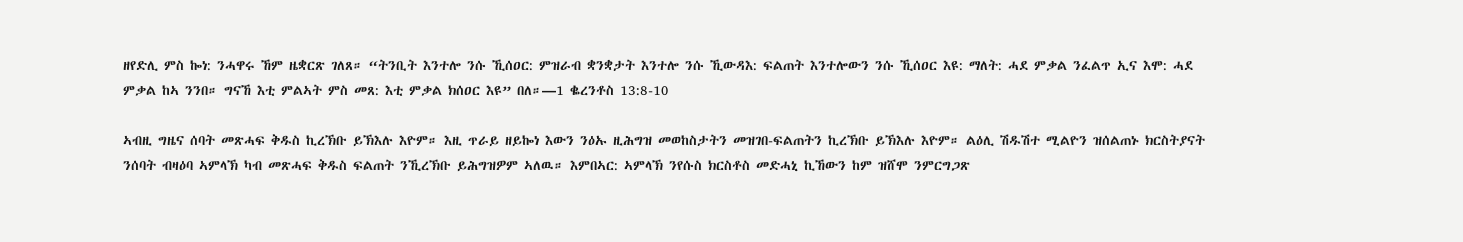ዘየድሊ ምስ ኰነ: ንሓዋሩ ኸም ዜቋርጽ ገለጸ። “ትንቢት እንተሎ ንሱ ኺሰዐር: ምዝራብ ቋንቋታት እንተሎ ንሱ ኺውዳእ: ፍልጠት እንተሎውን ንሱ ኺሰዐር እዩ: ማለት: ሓደ ምቃል ንፈልጥ ኢና እሞ: ሓደ ምቃል ከኣ ንንበ። ግናኸ እቲ ምልኣት ምስ መጸ: እቲ ምቃል ክሰዐር እዩ” በለ።—1 ቈረንቶስ 13:8-10

ኣብዚ ግዜና ሰባት መጽሓፍ ቅዱስ ኪረኽቡ ይኽእሉ እዮም። እዚ ጥራይ ዘይኰነ እውን ንዕኡ ዚሕግዝ መወከስታትን መዝገበ-ፍልጠትን ኪረኽቡ ይኽእሉ እዮም። ልዕሊ ሽዱሽተ ሚልዮን ዝሰልጠኑ ክርስትያናት ንሰባት ብዛዕባ ኣምላኽ ካብ መጽሓፍ ቅዱስ ፍልጠት ንኺረኽቡ ይሕግዝዎም ኣለዉ። እምበኣር: ኣምላኽ ንየሱስ ክርስቶስ መድሓኒ ኪኸውን ከም ዝሸሞ ንምርግጋጽ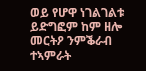ወይ የሆዋ ነገልገልቱ ይድግፎም ከም ዘሎ መርትዖ ንምቕራብ ተኣምራት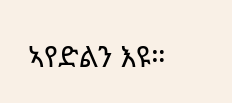ኣየድልን እዩ።